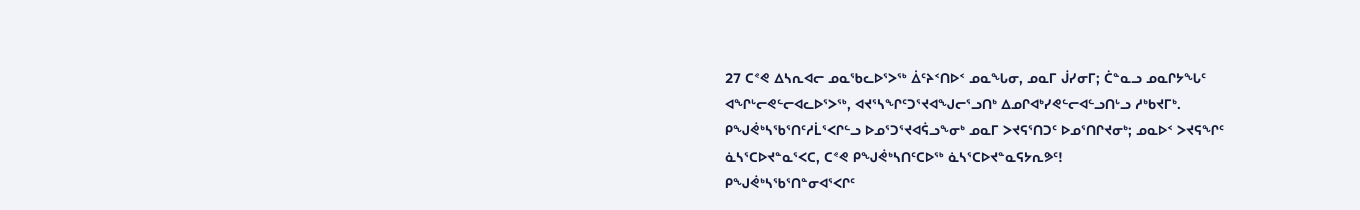27 ᑕᕝᕙ ᐃᓴᕆᐊᓕ ᓄᓇᖃᓚᐅᕐᐳᖅ ᐄᑦᔨᑉᑎᐅᑉ ᓄᓇᖓᓂ, ᓄᓇᒥ ᒎᓯᓂᒥ; ᑖᓐᓇᓗ ᓄᓇᒋᔭᖓᑦ ᐊᖏᒡᓕᕙᓪᓕᐊᓚᐅᕐᐳᖅ, ᐊᔪᕐᓴᖏᑦᑐᕐᔪᐊᖑᓕᕐᓗᑎᒃ ᐃᓄᒋᐊᒃᓯᕙᓪᓕᐊᓪᓗᑎᒡᓗ ᓱᒃᑲᔪᒥᒃ.
ᑭᖑᕚᒃᓴᖃᕐᑎᑦᓱᒫᕐᐸᒋᓪᓗ ᐅᓄᕐᑐᕐᔪᐊᕌᓗᖕᓂᒃ ᓄᓇᒥ ᐳᔪᕋᕐᑎᑐᑦ ᐅᓄᕐᑎᒋᔪᓂᒃ; ᓄᓇᐅᑉ ᐳᔪᕋᖏᑦ ᓈᓴᕐᑕᐅᔪᓐᓇᕐᐸᑕ, ᑕᕝᕙ ᑭᖑᕚᒃᓴᑎᑦᑕᐅᖅ ᓈᓴᕐᑕᐅᔪᓐᓇᕋᔭᕆᕗᑦ!
ᑭᖑᕚᒃᓴᖃᕐᑎᓐᓂᐊᕐᐸᒋᑦ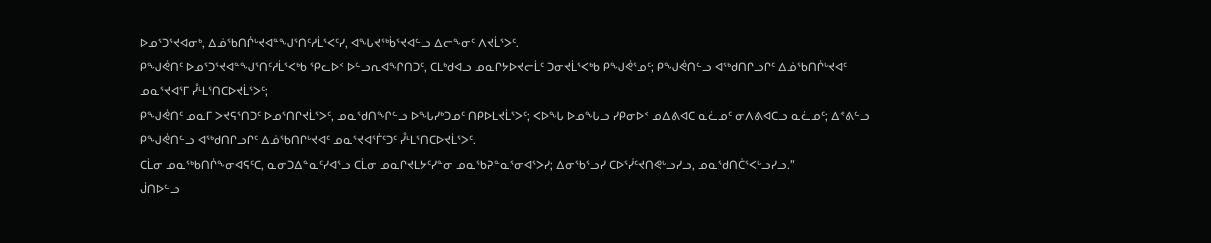ᐅᓄᕐᑐᕐᔪᐊᓂᒃ, ᐃᓅᖃᑎᒌᒡᔪᐊᓐᖑᕐᑎᑦᓱᒫᕐᐸᑦᓯ, ᐊᖓᔪᖅᑳᕐᔪᐊᓪᓗ ᐃᓕᖕᓂᑦ ᐱᔪᒫᕐᐳᑦ.
ᑭᖑᕚᑎᑦ ᐅᓄᕐᑐᕐᔪᐊᓐᖑᕐᑎᑦᓱᒫᕐᐸᒃᑲ ᕿᓚᐅᑉ ᐅᓪᓗᕆᐊᖏᑎᑐᑦ, ᑕᒪᒃᑯᐊᓗ ᓄᓇᒋᔭᐅᔪᓕᒫᑦ ᑐᓂᔪᒫᕐᐸᒃᑲ ᑭᖑᕚᕐᓄᑦ; ᑭᖑᕚᑎᓪᓗ ᐊᖅᑯᑎᒋᓗᒋᑦ ᐃᓅᖃᑎᒌᒡᔪᐊᑦ ᓄᓇᕐᔪᐊᕐᒥ ᓮᒻᒪᕐᑎᑕᐅᔪᒫᕐᐳᑦ;
ᑭᖑᕚᑎᑦ ᓄᓇᒥ ᐳᔪᕋᕐᑎᑐᑦ ᐅᓄᕐᑎᒋᔪᒫᕐᐳᑦ, ᓄᓇᖁᑎᖏᓪᓗ ᐅᖓᓯᒃᑐᓄᑦ ᑎᑭᐅᒪᔪᒫᕐᐳᑦ; ᐸᐅᖓ ᐅᓄᖓᓗ ᓯᑭᓂᐅᑉ ᓄᐃᕕᐊᑕ ᓇᓛᓄᑦ ᓂᐱᕕᐊᑕᓗ ᓇᓛᓄᑦ; ᐃᕝᕕᓪᓗ ᑭᖑᕚᑎᓪᓗ ᐊᖅᑯᑎᒋᓗᒋᑦ ᐃᓅᖃᑎᒋᒡᔪᐊᑦ ᓄᓇᕐᔪᐊᕐᒦᑦᑐᑦ ᓮᒻᒪᕐᑎᑕᐅᔪᒫᕐᐳᑦ.
ᑕᒫᓂ ᓄᓇᖅᑲᑎᒌᖕᓂᐊᕋᑦᑕ, ᓇᓂᑐᐃᓐᓇᑦᓯᐊᕐᓗ ᑕᒫᓂ ᓄᓇᒋᔪᒪᔭᑦᓯᓐᓂ ᓄᓇᖃᕈᓐᓇᕐᓂᐊᕐᐳᓯ; ᐃᓂᖃᕐᓗᓯ ᑕᐅᕐᓰᑦᔪᑎᕙᒡᓗᓯᓗ, ᓄᓇᖁᑎᑖᕐᐸᒡᓗᓯᓗ.”
ᒎᑎᐅᓪᓗ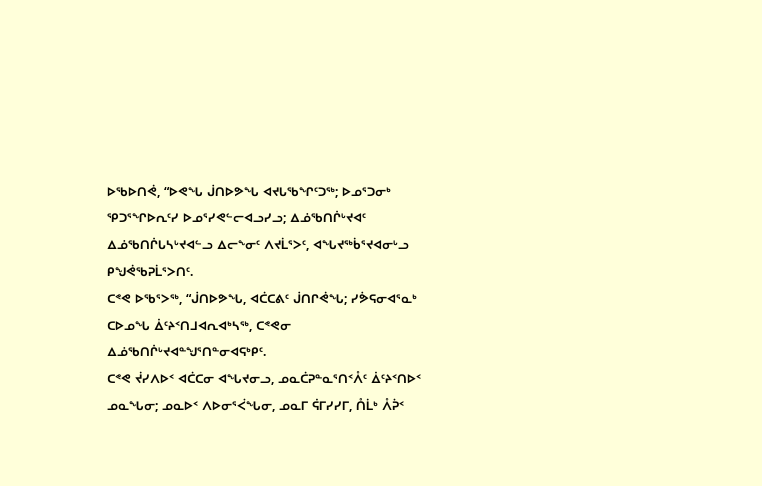ᐅᖃᐅᑎᕚ, “ᐅᕙᖓ ᒎᑎᐅᕗᖓ ᐊᔪᒐᖃᖏᑦᑐᖅ; ᐅᓄᕐᑐᓂᒃ ᕿᑐᕐᖏᐅᕆᑦᓯ ᐅᓄᕐᓯᕙᓪᓕᐊᓗᓯᓗ; ᐃᓅᖃᑎᒌᒡᔪᐊᑦ ᐃᓅᖃᑎᒌᒐᓴᒡᔪᐊᓪᓗ ᐃᓕᖕᓂᑦ ᐱᔪᒫᕐᐳᑦ, ᐊᖓᔪᖅᑳᕐᔪᐊᓂᒡᓗ ᑭᖑᕚᖃᕈᒫᕐᐳᑎᑦ.
ᑕᕝᕙ ᐅᖃᕐᐳᖅ, “ᒎᑎᐅᕗᖓ, ᐊᑖᑕᕕᑦ ᒎᑎᒋᕚᖓ; ᓯᕘᕋᓂᐊᕐᓇᒃ ᑕᐅᓄᖓ ᐄᑦᔨᑉᑎᒧᐊᕆᐊᒃᓴᖅ, ᑕᕝᕙᓂ ᐃᓅᖃᑎᒌᒡᔪᐊᓐᖑᕐᑎᓐᓂᐊᕋᒃᑭᑦ.
ᑕᕝᕙ ᔫᓯᐱᐅᑉ ᐊᑖᑕᓂ ᐊᖓᔪᓂᓗ, ᓄᓇᑖᕈᓐᓇᕐᑎᑉᐰᑦ ᐄᑦᔨᑉᑎᐅᑉ ᓄᓇᖓᓂ; ᓄᓇᐅᑉ ᐱᐅᓂᕐᐹᖓᓂ, ᓄᓇᒥ ᕌᒥᓯᓯᒥ, ᑍᒫᒃ ᐰᕉᑉ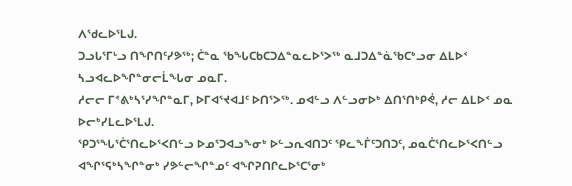ᐱᖁᓚᐅᕐᒪᒍ.
ᑐᓗᒐᕐᒥᒡᓗ ᑎᖏᑎᑦᓯᕗᖅ; ᑖᓐᓇ ᖃᖓᑕᑲᑕᑐᐃᓐᓇᓚᐅᕐᐳᖅ ᓇᒧᑐᐃᓐᓈᖃᑕᒃᓗᓂ ᐃᒪᐅᑉ ᓴᓗᐊᓚᐅᖏᓐᓂᓕᒫᖓᓂ ᓄᓇᒥ.
ᓱᓕᓕ ᒥᕝᕕᒃᓴᕐᓯᖏᓐᓇᒥ, ᐅᒥᐊᕐᔪᐊᒧᑦ ᐅᑎᕐᐳᖅ. ᓄᐊᓪᓗ ᐱᓪᓗᓂᐅᒃ ᐃᑎᕐᑎᒃᑭᕚ, ᓱᓕ ᐃᒪᐅᑉ ᓄᓇ ᐅᓕᒃᓯᒪᓚᐅᕐᒪᒍ.
ᕿᑐᕐᖓᕐᑖᕐᑎᓚᐅᕐᐸᑎᓪᓗ ᐅᓄᕐᑐᐊᓗᖕᓂᒃ ᐅᓪᓗᕆᐊᑎᑐᑦ ᕿᓚᖕᒦᑦᑐᑎᑐᑦ, ᓄᓇᑖᕐᑎᓚᐅᕐᐸᑎᓪᓗ ᐊᖏᕐᕋᒃᓴᖏᓐᓂᒃ ᓯᕗᓪᓕᖏᓐᓄᑦ ᐊᖏᕈᑎᒋᓚᐅᕐᑕᕐᓂᒃ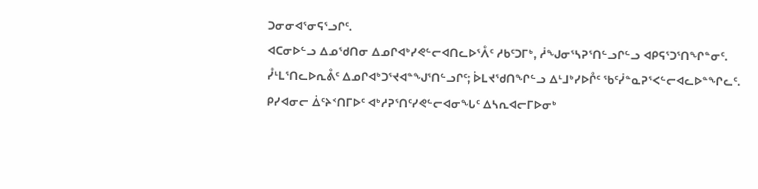ᑐᓂᓂᐊᕐᓂᕋᕐᓗᒋᑦ.
ᐊᑕᓂᐅᓪᓗ ᐃᓄᖁᑎᓂ ᐃᓄᒋᐊᒃᓯᕙᓪᓕᐊᑎᓚᐅᕐᐰᑦ ᓱᑲᑦᑐᒥᒃ, ᓲᖑᓂᕐᓴᕈᕐᑎᓪᓗᒋᓪᓗ ᐊᑭᕋᕐᑐᕐᑎᖏᓐᓂᑦ.
ᓮᒻᒪᕐᑎᓚᐅᕆᕔᑦ ᐃᓄᒋᐊᒃᑐᕐᔪᐊᓐᖑᕐᑎᓪᓗᒋᑦ; ᐆᒪᔪᖁᑎᖏᓪᓗ ᐃᒻᒧᒃᓯᐅᒊᑦ ᖃᑦᓰᓐᓇᕈᕐᐸᓪᓕᐊᓚᐅᓐᖏᓚᑦ.
ᑭᓯᐊᓂᓕ ᐄᑦᔨᑉᑎᒥᐅᑦ ᐊᒃᓱᕈᕐᑎᑦᓯᕙᓪᓕᐊᓂᖓᑦ ᐃᓴᕆᐊᓕᒥᐅᓂᒃ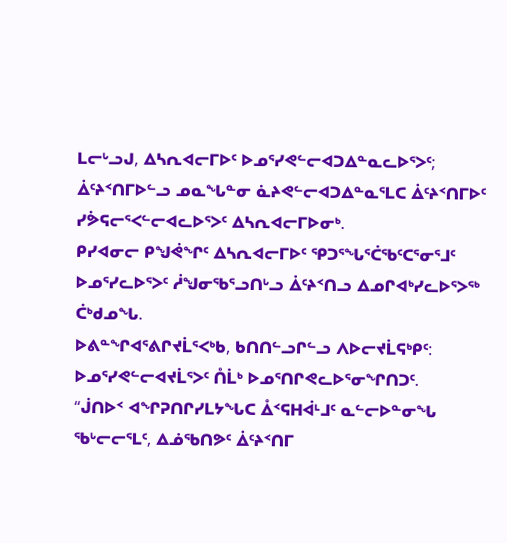ᒪᓕᒡᓗᒍ, ᐃᓴᕆᐊᓕᒥᐅᑦ ᐅᓄᕐᓯᕙᓪᓕᐊᑐᐃᓐᓇᓚᐅᕐᐳᑦ; ᐄᑦᔨᑉᑎᒥᐅᓪᓗ ᓄᓇᖓᓐᓂ ᓈᔨᕙᓪᓕᐊᑐᐃᓐᓇᕐᒪᑕ ᐄᑦᔨᑉᑎᒥᐅᑦ ᓯᕘᕋᓕᕐᐸᓪᓕᐊᓚᐅᕐᐳᑦ ᐃᓴᕆᐊᓕᒥᐅᓂᒃ.
ᑭᓯᐊᓂᓕ ᑭᖑᕚᖏᑦ ᐃᓴᕆᐊᓕᒥᐅᑦ ᕿᑐᕐᖓᕐᑖᖃᑦᑕᕐᓂᕐᒧᑦ ᐅᓄᕐᓯᓚᐅᕐᐳᑦ ᓲᖑᓂᖃᕐᓗᑎᒡᓗ ᐄᑦᔨᑉᑎᓗ ᐃᓄᒋᐊᒃᓯᓚᐅᕐᐳᖅ ᑖᒃᑯᓄᖓ.
ᐅᕕᓐᖏᐊᕐᕕᒋᔪᒫᕐᐸᒃᑲ, ᑲᑎᑎᓪᓗᒋᓪᓗ ᐱᐅᓕᔪᒫᕋᒃᑭᑦ: ᐅᓄᕐᓯᕙᓪᓕᐊᔪᒫᕐᐳᑦ ᑍᒫᒃ ᐅᓄᕐᑎᒋᕙᓚᐅᕐᓂᖏᑎᑐᑦ.
“ᒎᑎᐅᑉ ᐊᖏᕈᑎᒋᓯᒪᔭᖓᑕ ᐂᑉᕋᕼᐋᒻᒧᑦ ᓇᓪᓕᐅᓐᓂᖓ ᖃᒡᓕᓕᕐᒪᑦ, ᐃᓅᖃᑎᕗᑦ ᐄᑦᔨᑉᑎᒥ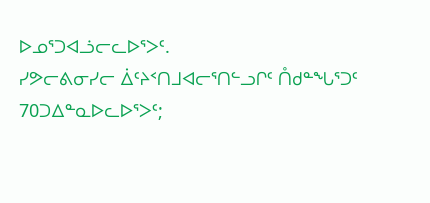ᐅᓄᕐᑐᐊᓘᓕᓚᐅᕐᐳᑦ.
ᓯᕗᓕᕕᓂᓯᓕ ᐄᑦᔨᑉᑎᒧᐊᓕᕐᑎᓪᓗᒋᑦ ᑍᑯᓐᖓᕐᑐᑦ 70ᑐᐃᓐᓇᐅᓚᐅᕐᐳᑦ;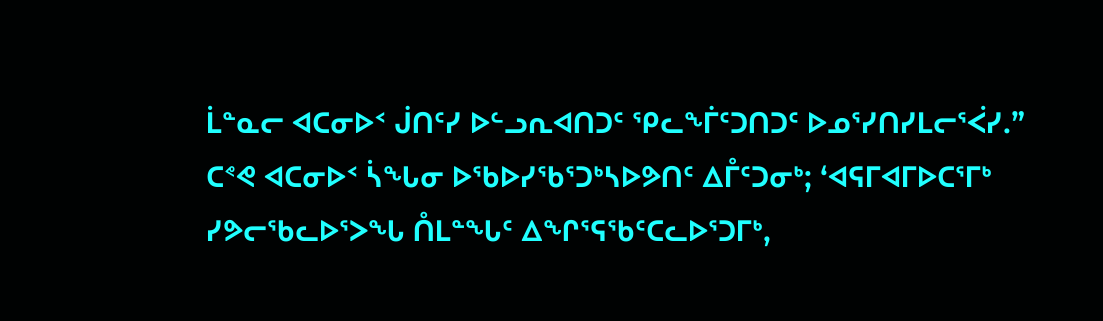ᒫᓐᓇᓕ ᐊᑕᓂᐅᑉ ᒎᑎᑦᓯ ᐅᓪᓗᕆᐊᑎᑐᑦ ᕿᓚᖕᒦᑦᑐᑎᑐᑦ ᐅᓄᕐᓯᑎᓯᒪᓕᕐᐹᓯ.”
ᑕᕝᕙ ᐊᑕᓂᐅᑉ ᓵᖓᓂ ᐅᖃᐅᓯᖃᕐᑐᒃᓴᐅᕗᑎᑦ ᐃᒤᑦᑐᓂᒃ; ‘ᐊᕋᒥᐊᒥᐅᑕᕐᒥᒃ ᓯᕗᓕᖃᓚᐅᕐᐳᖓ ᑍᒪᓐᖓᑦ ᐃᖏᕐᕋᖃᑦᑕᓚᐅᕐᑐᒥᒃ,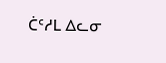ᑖᑦᓱᒪ ᐃᓚᓂ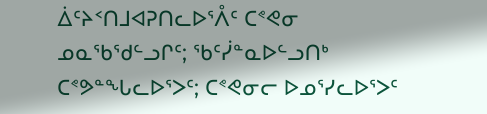ᐄᑦᔨᑉᑎᒧᐊᕈᑎᓚᐅᕐᐰᑦ ᑕᕝᕙᓂ ᓄᓇᖃᖁᓪᓗᒋᑦ; ᖃᑦᓰᓐᓇᐅᓪᓗᑎᒃ ᑕᕝᕗᓐᖓᓚᐅᕐᐳᑦ; ᑕᕝᕙᓂᓕ ᐅᓄᕐᓯᓚᐅᕐᐳᑦ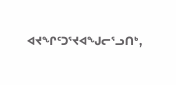ᐊᔪᖏᑦᑐᕐᔪᐊᖑᓕᕐᓗᑎᒃ,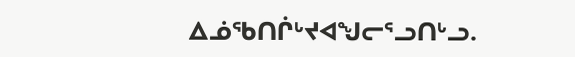ᐃᓅᖃᑎᒌᒡᔪᐊᖑᓕᕐᓗᑎᒡᓗ.